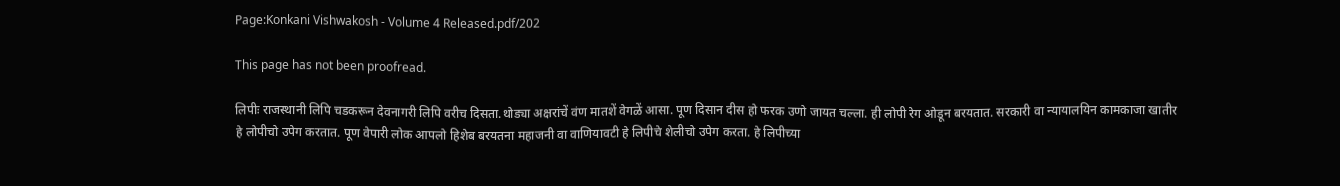Page:Konkani Vishwakosh - Volume 4 Released.pdf/202

This page has not been proofread.

लिपीः राजस्थानी लिपि चडकरून देवनागरी लिपि वरीच दिसता.थोड्या अक्षरांचें वंण मातशें वेगळें आसा. पूण दिसान दीस हो फरक उणो जायत चल्ला. ही लोपी रेग ओडून बरयतात. सरकारी वा न्यायालयिन कामकाजा खातीर हे लोपीचो उपेग करतात. पूण वेपारी लोक आपलो हिशेब बरयतना महाजनी वा वाणियावटी हे लिपीचे शेलीचो उपेग करता. हे लिपीच्या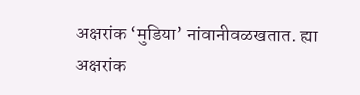अक्षरांक ‘मुडिया’ नांवानीवळखतात. ह्या अक्षरांक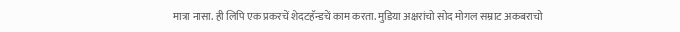मात्रा नासा. ही लिपि एक प्रकरचें शेदटहॅन्डचें काम करता. मुडिया अक्षरांचो सोद मोगल सम्राट अकबराचो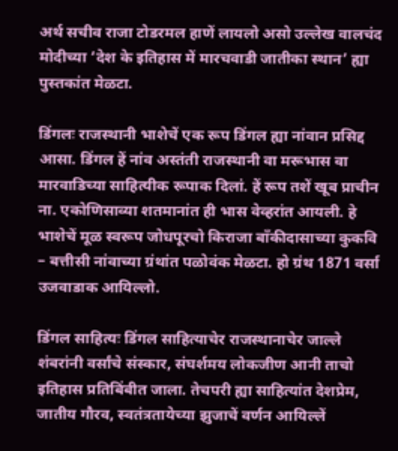अर्थ सचीव राजा टोडरमल हाणें लायलो असो उल्लेख वालचंद मोदीच्या ‘देश के इतिहास में मारचवाडी जातीका स्थान’ ह्या पुस्तकांत मेळटा.

डिंगलः राजस्थानी भाशेचें एक रूप डिंगल ह्या नांवान प्रसिद्द आसा. डिंगल हें नांव अस्तंती राजस्थानी वा मरूभास वा मारवाडिच्या साहित्यीक रूपाक दिलां. हें रूप तशें खूब प्राचीन ना. एकोणिसाव्या शतमानांत ही भास वेव्हरांत आयली. हे भाशेचें मूळ स्वरूप जोधपूरचो किराजा बाँकीदासाच्या कुकवि – बत्तीसी नांवाच्या ग्रंथांत पळोवंक मेळटा. हो ग्रंथ 1871 वर्सा उजवाडाक आयिल्लो.

डिंगल साहित्यः डिंगल साहित्याचेर राजस्थानाचेर जाल्ले शंबरांनी वर्सांचे संस्कार, संघर्शमय लोकजीण आनी ताचो इतिहास प्रतिबिंबीत जाला. तेचपरी ह्या साहित्यांत देशप्रेम, जातीय गौरव, स्वतंत्रतायेच्या झुजाचें वर्णन आयिल्लें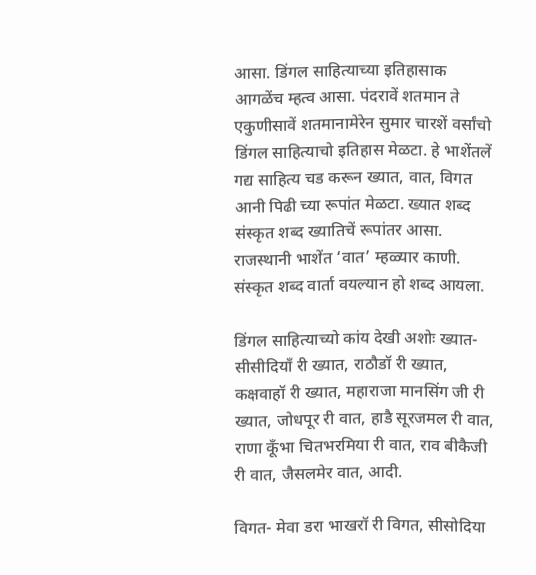आसा. डिंगल साहित्याच्या इतिहासाक आगळेंच म्हत्व आसा. पंदरावें शतमान ते एकुणीसावें शतमानामेरेन सुमार चारशें वर्सांचो डिंगल साहित्याचो इतिहास मेळटा. हे भाशेंतलें गद्य साहित्य चड करून ख्यात, वात, विगत आनी पिढी च्या रूपांत मेळटा. ख्यात शब्द संस्कृत शब्द ख्यातिचें रूपांतर आसा. राजस्थानी भाशेंत ‘वात’ म्हळ्यार काणी. संस्कृत शब्द वार्ता वयल्यान हो शब्द आयला.

डिंगल साहित्याच्यो कांय देखी अशोः ख्यात- सीसीदियाँ री ख्यात, राठौडॉ री ख्यात, कक्षवाहॉ री ख्यात, महाराजा मानसिंग जी री ख्यात, जोधपूर री वात, हाडै सूरजमल री वात, राणा कूँभा चितभरमिया री वात, राव बीकैजी री वात, जैसलमेर वात, आदी.

विगत- मेवा डरा भाखरॉ री विगत, सीसोदिया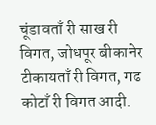चूंडावताँ री साख री विगत, जोधपूर बीकानेर टीकायताँ री विगत, गढ कोटाँ री विगत आदी.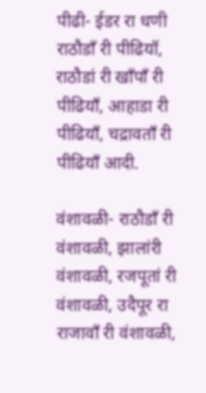पीढी- ईडर रा धणी राठौडाँ री पीढियॉ, राठौडां री खाँपाँ री पीढियाँ, आहाडा री पीढियाँ, चद्रावताँ री पीढियाँ आदी.

वंशावळी- राठौडाँ री वंशावळी, झालांरी वंशावळी, रजपूतां री वंशावळी, उदैपूर रा राजावाँ री वंशावळी,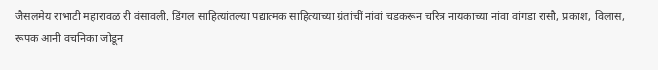जैसलमेय राभाटी महारावळ री वंसावली. डिंगल साहित्यांतल्या पद्यात्मक साहित्याच्या ग्रंतांचीं नांवां चडकरून चरित्र नायकाच्या नांवा वांगडा रासौ, प्रकाश, विलास, रूपक आनी वचनिका जोडून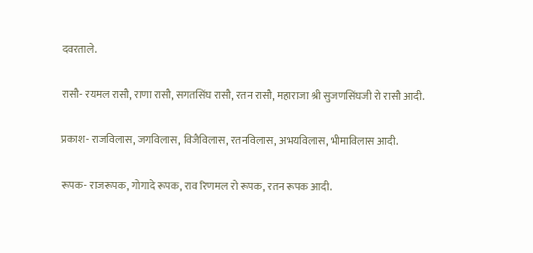दवरताले.

रासौ- रयमल रासौ, राणा रासौ, सगतसिंघ रासौ, रतन रासौ, महाराजा श्री सुजणसिंघजी रो रासौ आदी.

प्रकाश- राजविलास, जगविलास, विजैविलास, रतनविलास, अभयविलास, भीमाविलास आदी.

रूपक- राजरूपक, गोगादे रूपक, राव रिणमल रो रूपक, रतन रूपक आदी.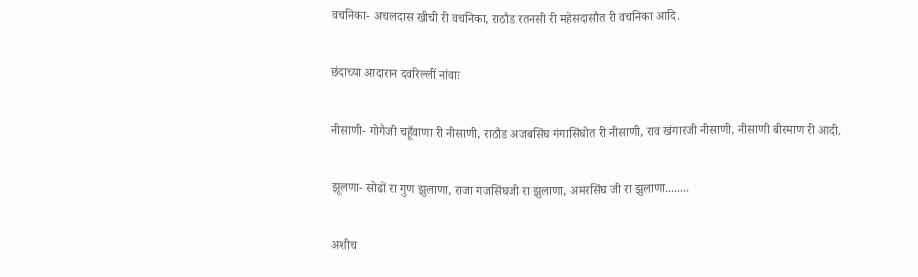वचनिका- अचलदास खीची री वचनिका, राठौड रतनसी री महेसदासौत री वचनिका आदि.

छंदाच्या आदारान दवरिल्लीं नांवाः

नीसाणी- गोगैजी चहूँवाणा री नीसाणी, राठौड अजबसिंघ गंगासिंघोत री नीसाणी, राव खंगारजी नीसाणी, नीसाणी बीरमाण री आदी.

झूलणा- सोढों रा गुण झुलाणा, राजा गजसिंघजी रा झुलाणा, अमरसिंघ जी रा झुलाणा........

अशीच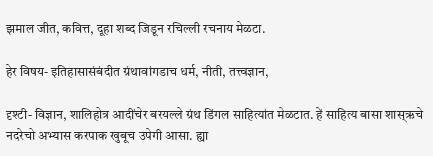झमाल जीत, कवित्त, दूहा शब्द जिडून रचिल्ली रचनाय मेळटा.

हेर विषय- इतिहासासंबंदीत ग्रंथावांगडाच धर्म, नीती, तत्त्वज्ञान,

दृश्टी- विज्ञान, शालिहोत्र आदींचेर बरयल्ले ग्रंथ डिंगल साहित्यांत मेळटात. हें साहित्य बासा शास्ऋचे नदरेचो अभ्यास करपाक खुबूच उपेगी आसा. ह्या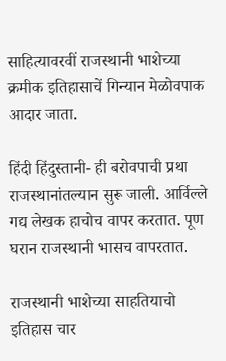साहित्यावरवीं राजस्थानी भाशेच्या क्रमीक इतिहासाचें गिन्यान मेळोवपाक आदार जाता.

हिंदी हिंदुस्तानी- ही बरोवपाची प्रथा राजस्थानांतल्यान सुरू जाली. आर्विल्ले गद्य लेखक हाचोच वापर करतात. पूण घरान राजस्थानी भासच वापरतात.

राजस्थानी भाशेच्या साहतियाचो इतिहास चार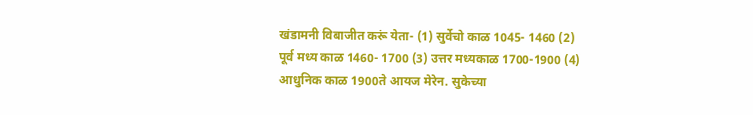खंडामनी विबाजीत करूं येता- (1) सुर्वेचो काळ 1045- 1460 (2) पूर्व मध्य काळ 1460- 1700 (3) उत्तर मध्यकाळ 1700-1900 (4) आधुनिक काळ 1900ते आयज मेरेन. सुकेच्या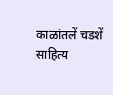काळांतलें चडशें साहित्य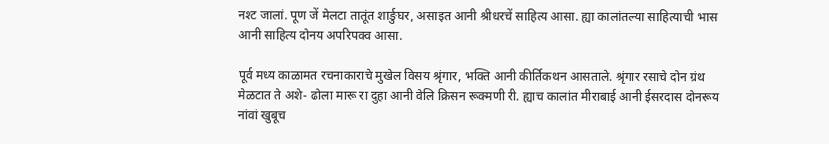नश्ट जालां. पूण जें मेलटा तातूंत शार्ङुघर, असाइत आनी श्रीधरचें साहित्य आसा. ह्या कालांतल्या साहित्याची भास आनी साहित्य दोनय अपरिपक्व आसा.

पूर्व मध्य काळामत रचनाकाराचे मुखेल विसय श्रृंगार, भक्ति आनी कीर्तिकथन आसताले. श्रृंगार रसाचे दोन ग्रंथ मेळटात ते अशे- ढोला मारू रा दुहा आनी वेलि क्रिसन रूक्मणी री. ह्याच कालांत मीराबाई आनी ईसरदास दोनरूय नांवां खुबूच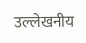उल्लेखनीय